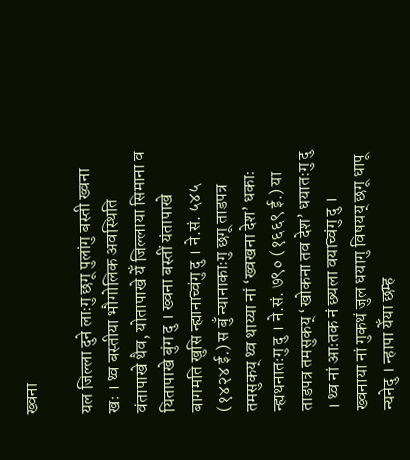ख्वना

यल जिल्ला दुने लाःगु छगू पुलांगु बस्ती ख्वना खः । थ्व बस्तीया भौगोलिक अवस्थिति वंतापाखे थैव, योतापाखे येँ जिल्लाया सिमाना व यितापाखे बुंग दु । ख्वना बस्तीं यंतापाखे बागमति खुसि न्ह्यानाच्वंगु दु । ने.सं. ५४५ (१४२४ ई.) स बुँ न्यानाकाःगु छगू ताडपत्र तमसुकय् थ्व थाय्या नां ‘ख्वखना देश’ धकाः न्ह्यथनातःगु दु । ने.सं. ७९० (१६६९ ई.) या ताडपत्र तमसुकय् ‘खोकना तव देश’ धयातःगु दु । थ्व नां आःतक नं छ्यला वयाच्वंगु दु ।
ख्वनाया नां गुकथं जुल धयागु विषयय् छगू धापू न्यनेदु । न्हापा येँया छम्ह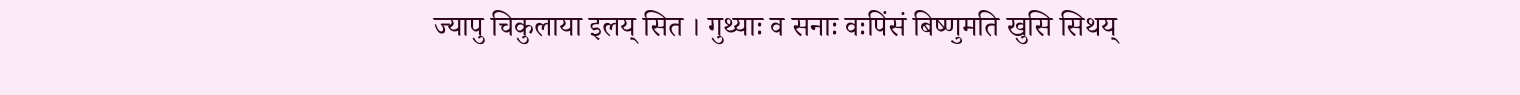ज्यापु चिकुलाया इलय् सित । गुथ्याः व सनाः वःपिंसं बिष्णुमति खुसि सिथय्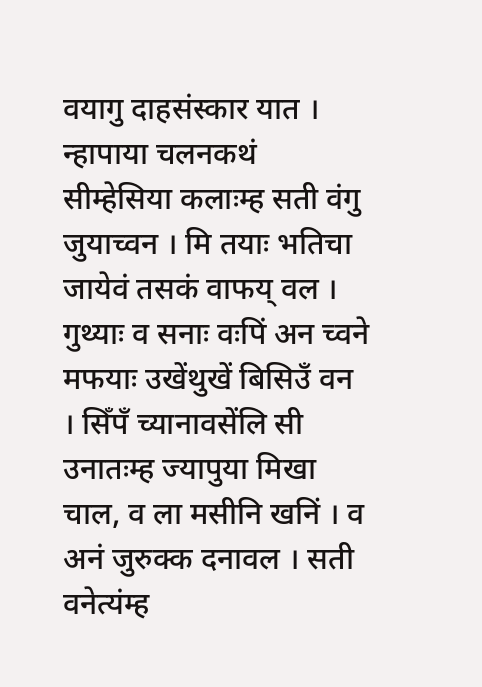वयागु दाहसंस्कार यात । न्हापाया चलनकथं सीम्हेसिया कलाःम्ह सती वंगु जुयाच्वन । मि तयाः भतिचा जायेवं तसकं वाफय् वल । गुथ्याः व सनाः वःपिं अन च्वने मफयाः उखेंथुखें बिसिउँ वन । सिँपँ च्यानावसेंलि सी उनातःम्ह ज्यापुया मिखा चाल, व ला मसीनि खनिं । व अनं जुरुक्क दनावल । सती वनेत्यंम्ह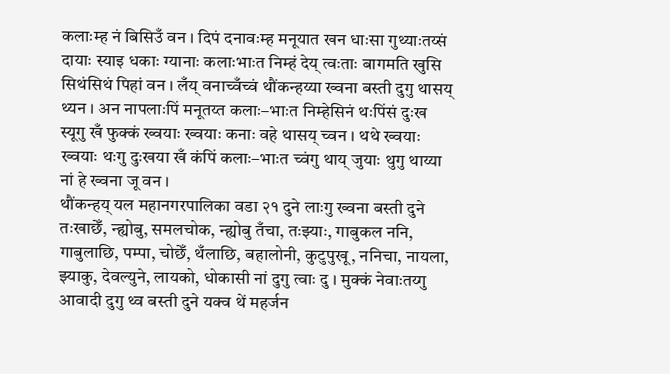कलाःम्ह नं बिसिउँ वन । दिपं दनावःम्ह मनूयात खन धाःसा गुथ्याःतय्सं दायाः स्याइ धकाः ग्यानाः कलाःभाःत निम्हं देय् त्वःताः बागमति खुसि सिथंसिथं पिहां वन । लँय् वनाच्वँच्वं थौंकन्हय्या ख्वना बस्ती दुगु थासय् थ्यन । अन नापलाःपिं मनूतय्त कलाः–भाःत निम्हेसिनं थःपिंसं दुःख स्यूगु खँ फुक्कं ख्वयाः ख्वयाः कनाः वहे थासय् च्वन । थथे ख्वयाः ख्वयाः थःगु दुःखया खँ कंपिं कलाः–भाःत च्वंगु थाय् जुयाः थुगु थाय्या नां हे ख्वना जू वन ।
थौंकन्हय् यल महानगरपालिका वडा २१ दुने लाःगु ख्वना बस्ती दुने तःखाछेँ, न्ह्योबु, समलचोक, न्ह्योबु तँचा, तःझ्याः, गाबुकल ननि, गाबुलाछि, पम्पा, चोछेँ, थँलाछि, बहालोनी, कुटुपुखू, ननिचा, नायला, झ्याकु, देवल्युने, लायको, धोकासी नां दुगु त्वाः दु । मुक्कं नेवाःतय्गु आवादी दुगु थ्व बस्ती दुने यक्व थें महर्जन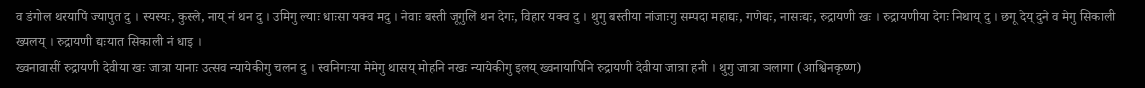व डंगोल थरयापिं ज्यापुत दु । स्यस्यः, कुस्ले, नाय् नं थन दु । उमिगु ल्याः धाःसा यक्व मदु । नेवाः बस्ती जूगुलिं थन देगः, विहार यक्व दु । थुगु बस्तीया नांजाःगु सम्पदा महाद्यः, गणेद्यः, नासःद्यः, रुद्रायणी खः । रुद्रायणीया देगः निथाय् दु । छगू देय् दुने व मेगु सिकाली ख्यलय् । रुद्रायणी द्यःयात सिकाली नं धाइ ।
ख्वनावासीं रुद्रायणी देवीया खः जात्रा यानाः उत्सव न्यायेकीगु चलन दु । स्वनिगःया मेमेगु थासय् मोहनि नखः न्यायेकीगु इलय् ख्वनायापिनि रुद्रायणी देवीया जात्रा हनी । थुगु जात्रा ञलागा (आश्विनकृष्ण)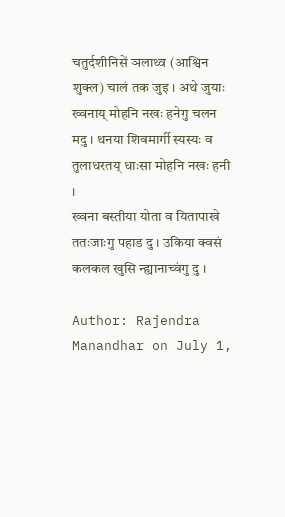चतुर्दशीनिसें ञलाथ्व (आश्विन शुक्ल) चालं तक जुइ । अथे जुयाः ख्वनाय् मोहनि नखः हनेगु चलन मदु । थनया शिवमार्गी स्यस्यः व तुलाधरतय् धाःसा मोहनि नखः हनी ।
ख्वना बस्तीया योता व यितापाखे ततःजाःगु पहाड दु । उकिया क्वसं कलकल खुसि न्ह्यानाच्वंगु दु ।

Author: Rajendra Manandhar on July 1,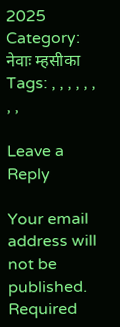2025
Category: नेवाः म्हसीका
Tags: , , , , , , , ,

Leave a Reply

Your email address will not be published. Required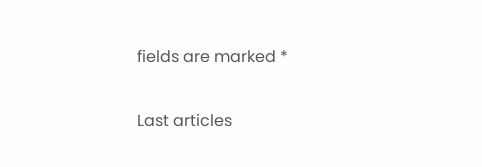fields are marked *

Last articles